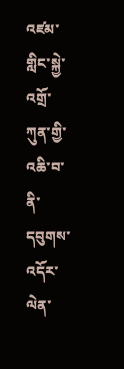འཛམ་གླིང་སྐྱེ་འགྲོ་ཀུན་གྱི་འཆི་བ་ནི་དབུགས་འདོར་ལེན་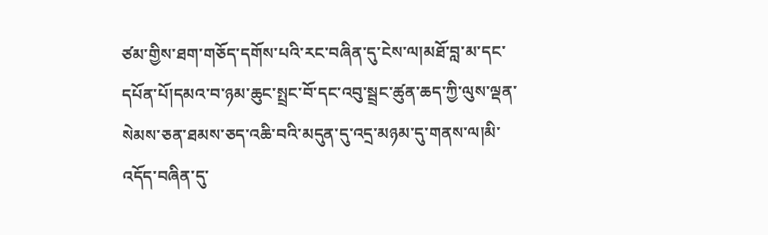ཙམ་གྱིས་ཐག་གཅོད་དགོས་པའི་རང་བཞིན་དུ་ངེས་ལ།མཐོ་བླ་མ་དང་དཔོན་པོ།དམའ་བ་ཉམ་ཆུང་སྤྲང་བོ་དང་འབུ་སྦྲང་ཚུན་ཆད་ཀྱི་ལུས་ལྡན་སེམས་ཅན་ཐམས་ཅད་འཆི་བའི་མདུན་དུ་འདྲ་མཉམ་དུ་གནས་ལ།མི་འདོད་བཞིན་དུ་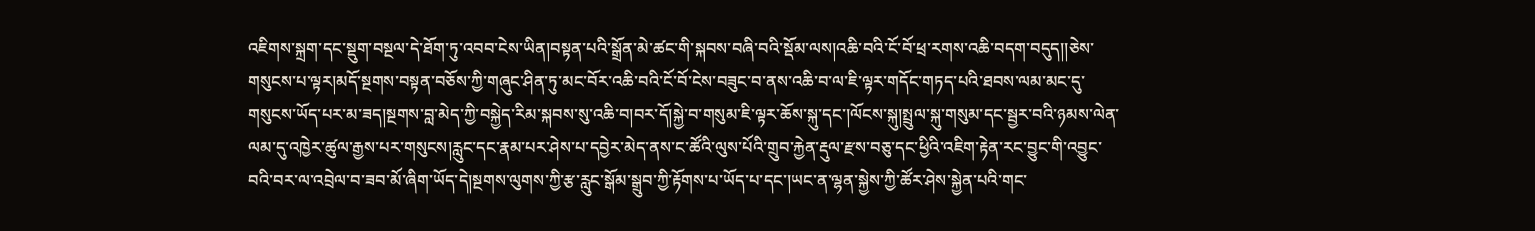འཇིགས་སྐྲག་དང་སྡུག་བསྔལ་དེ་ཐོག་ཏུ་འབབ་ངེས་ཡིན།བསྟན་པའི་སྒྲོན་མེ་ཚང་གི་སྐབས་བཞི་བའི་སྡོམ་ལས།འཆི་བའི་ངོ་བོ་ཕྲ་རགས་འཆི་བདག་བདུད།།ཅེས་གསུངས་པ་ལྟར།མདོ་སྔགས་བསྟན་བཅོས་ཀྱི་གཞུང་ཤིན་ཏུ་མང་བོར་འཆི་བའི་ངོ་བོ་ངེས་བཟུང་བ་ནས་འཆི་བ་ལ་ཇི་ལྟར་གདོང་གཏད་པའི་ཐབས་ལམ་མང་དུ་གསུངས་ཡོད་པར་མ་ཟད།སྔགས་བླ་མེད་ཀྱི་བསྐྱེད་རིམ་སྐབས་སུ་འཆི་བ།བར་དོ།སྐྱེ་བ་གསུམ་ཇི་ལྟར་ཆོས་སྐུ་དང་།ལོངས་སྐུ།སྤྲུལ་སྐུ་གསུམ་དང་སྦྱར་བའི་ཉམས་ལེན་ལམ་དུ་འཁྱེར་ཚུལ་རྒྱས་པར་གསུངས།རླུང་དང་རྣམ་པར་ཤེས་པ་དབྱེར་མེད་ནས་ང་ཚོའི་ལུས་པོའི་གྲུབ་རྐྱེན་རྡུལ་རྫས་བཅུ་དང་ཕྱིའི་འཇིག་རྟེན་རང་བྱུང་གི་འབྱུང་བའི་བར་ལ་འབྲེལ་བ་ཟབ་མོ་ཞིག་ཡོད་དེ།སྔགས་ལུགས་ཀྱི་རྩ་རླུང་སྒོམ་སྒྲུབ་ཀྱི་རྟོགས་པ་ཡོད་པ་དང་།ཡང་ན་ལྷན་སྐྱེས་ཀྱི་ཚོར་ཤེས་སྐྱེན་པའི་གང་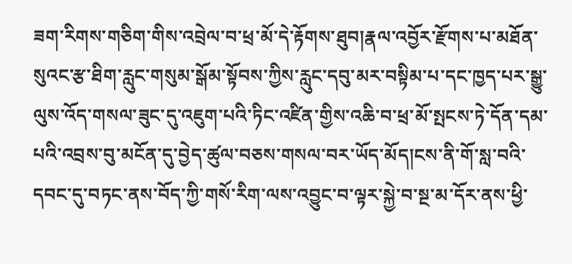ཟག་རིགས་གཅིག་གིས་འབྲེལ་བ་ཕྲ་མོ་དེ་རྟོགས་ཐུབ།རྣལ་འབྱོར་རྫོགས་པ་མཐོན་སུའང་རྩ་ཐིག་རླུང་གསུམ་སྒོམ་སྟོབས་ཀྱིས་རླུང་དབུ་མར་བསྟིམ་པ་དང་ཁྱད་པར་སྒྱུ་ལུས་འོད་གསལ་ཟུང་དུ་འཇུག་པའི་ཏིང་འཛིན་གྱིས་འཆི་བ་ཕྲ་མོ་སྤངས་ཏེ་དོན་དམ་པའི་འབྲས་བུ་མངོན་དུ་བྱེད་ཚུལ་བཅས་གསལ་བར་ཡོད་མོད།ངས་ནི་གོ་སླ་བའི་དབང་དུ་བཏང་ནས་བོད་ཀྱི་གསོ་རིག་ལས་འབྱུང་བ་ལྟར་སྐྱེ་བ་སྔ་མ་དོར་ནས་ཕྱི་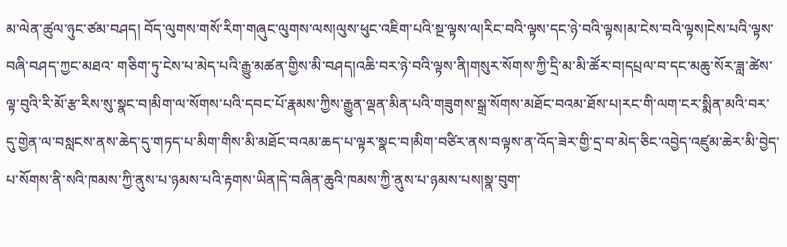མ་ལེན་ཚུལ་ཉུང་ཙམ་བཤད། བོད་ལུགས་གསོ་རིག་གཞུང་ལུགས་ལས།ལུས་ཕུང་འཇིག་པའི་སྔ་ལྟས་ལ།རིང་བའི་ལྟས་དང་ཉེ་བའི་ལྟས།མ་ངེས་བའི་ལྟས།ངེས་པའི་ལྟས་བཞི་བཤད་ཀྱང་མཐའ་ གཅིག་ཏུ་ངེས་པ་མེད་པའི་རྒྱུ་མཚན་གྱིས་མི་བཤད།འཆི་བར་ཉེ་བའི་ལྟས་ནི།གསུར་སོགས་ཀྱི་དྲི་མ་མི་ཚོར་བ།དཔྲལ་བ་དང་མཆུ་སོར་ཟླ་ཚེས་ལྟ་བུའི་རི་མོ་རྩ་རིས་སུ་སྣང་བ།མིག་ལ་སོགས་པའི་དབང་པོ་རྣམས་ཀྱིས་རྒྱུན་ལྡན་མིན་པའི་གཟུགས་སྒྲ་སོགས་མཐོང་བའམ་ཐོས་པ།རང་གི་ལག་ངར་སྨིན་མའི་བར་དུ་གྱེན་ལ་བསླངས་ནས་ཆེད་དུ་གཏད་པ་མིག་གིས་མི་མཐོང་བའམ་ཆད་པ་ལྟར་སྣང་བ།མིག་བཙིར་ནས་བལྟས་ན་འོད་ཟེར་གྱི་དྲ་བ་མེད་ཅིང་འབྱེད་འཛུམ་ཆེར་མི་བྱེད་པ་སོགས་ནི་སའི་ཁམས་ཀྱི་ནུས་པ་ཉམས་པའི་རྟགས་ཡིན།དེ་བཞིན་ཆུའི་ཁམས་ཀྱི་ནུས་པ་ཉམས་པས།སྣ་བུག་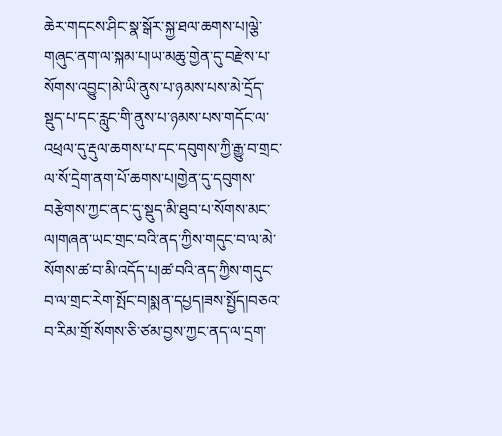ཆེར་གདངས་ཤིང་སྣ་སྒོར་སྐྱ་ཐལ་ཆགས་པ།ལྕེ་གཞུང་ནག་ལ་སྐམ་པ།ཡ་མཆུ་གྱེན་དུ་བརྫེས་པ་སོགས་འབྱུང་།མེ་ཡི་ནུས་པ་ཉམས་པས་མེ་དྲོད་སྡུད་པ་དང་རླུང་གི་ནུས་པ་ཉམས་པས་གདོང་ལ་འཕྲལ་དུ་རྡུལ་ཆགས་པ་དང་དབུགས་ཀྱི་རྒྱུ་བ་གྲང་ལ་སོ་དྲེག་ནག་པོ་ཆགས་པ།གྱེན་དུ་དབུགས་བརྩེགས་ཀྱང་ནང་དུ་སྡུད་མི་ཐུབ་པ་སོགས་མང་ལ།གཞན་ཡང་གྲང་བའི་ནད་ཀྱིས་གདུང་བ་ལ་མེ་སོགས་ཚ་བ་མི་འདོད་པ།ཚ་བའི་ནད་ཀྱིས་གདུང་བ་ལ་གྲང་རེག་སྤོང་བ།སྨན་དཔྱད།ཟས་སྤྱོད།བཅའ་བ་རིམ་གྲོ་སོགས་ཅི་ཙམ་བྱས་ཀྱང་ནད་ལ་དྲག་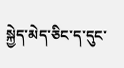སྐྱེད་མེད་ཅིང་ད་དུང་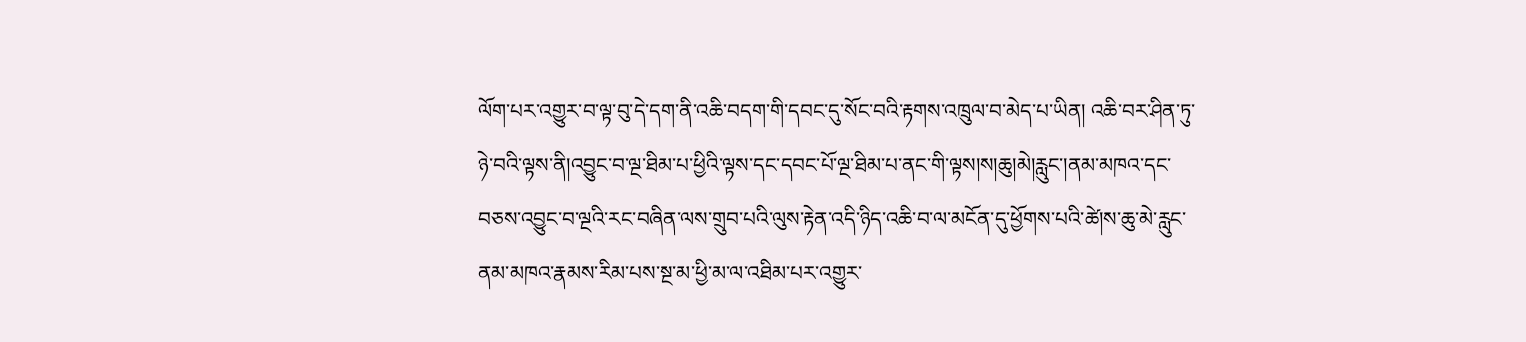ལོག་པར་འགྱུར་བ་ལྟ་བུ་དེ་དག་ནི་འཆི་བདག་གི་དབང་དུ་སོང་བའི་རྟགས་འཁྲུལ་བ་མེད་པ་ཡིན། འཆི་བར་ཤིན་ཏུ་ཉེ་བའི་ལྟས་ནི།འབྱུང་བ་ལྔ་ཐིམ་པ་ཕྱིའི་ལྟས་དང་དབང་པོ་ལྔ་ཐིམ་པ་ནང་གི་ལྟས།ས།ཆུ།མེ།རླུང་།ནམ་མཁའ་དང་བཅས་འབྱུང་བ་ལྔའི་རང་བཞིན་ལས་གྲུབ་པའི་ལུས་རྟེན་འདི་ཉིད་འཆི་བ་ལ་མངོན་དུ་ཕྱོགས་པའི་ཚེ།ས་ཆུ་མེ་རླུང་ནམ་མཁའ་རྣམས་རིམ་པས་སྔ་མ་ཕྱི་མ་ལ་འཐིམ་པར་འགྱུར་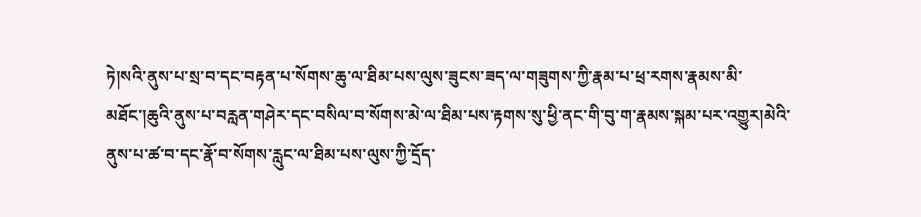ཏེ།སའི་ནུས་པ་སྲ་བ་དང་བརྟན་པ་སོགས་ཆུ་ལ་ཐིམ་པས་ལུས་ཟུངས་ཟད་ལ་གཟུགས་ཀྱི་རྣམ་པ་ཕྲ་རགས་རྣམས་མི་མཐོང་།ཆུའི་ནུས་པ་བརླན་གཤེར་དང་བསིལ་བ་སོགས་མེ་ལ་ཐིམ་པས་རྟགས་སུ་ཕྱི་ནང་གི་བུ་ག་རྣམས་སྐམ་པར་འགྱུར།མེའི་ནུས་པ་ཚ་བ་དང་རྣོ་བ་སོགས་རླུང་ལ་ཐིམ་པས་ལུས་ཀྱི་དྲོད་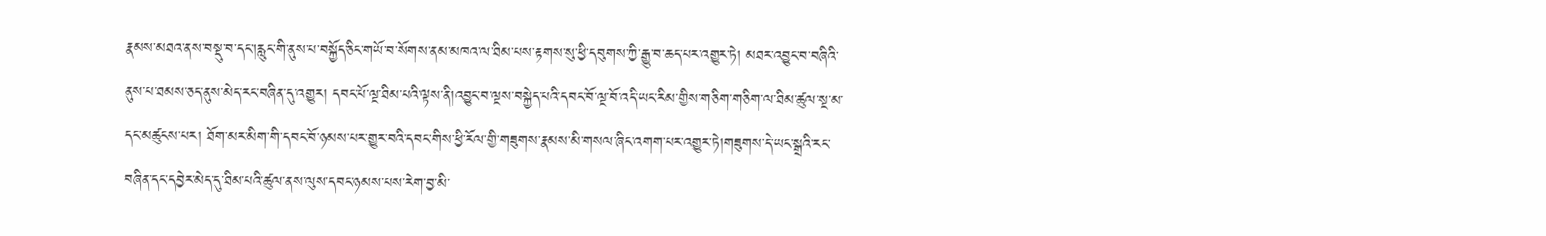རྣམས་མཐའ་ནས་བསྡུ་བ་དང་།རླུང་གི་ནུས་པ་བསྐྱོད་ཅིང་གཡོ་བ་སོགས་ནམ་མཁའ་ལ་ཐིམ་པས་རྟགས་སུ་ཕྱི་དབུགས་ཀྱི་རྒྱུ་བ་ཆད་པར་འགྱུར་ཏེ། མཐར་འབྱུང་བ་བཞིའི་ནུས་པ་ཐམས་ཅད་ནུས་མེད་རང་བཞིན་དུ་འགྱུར། དབང་པོ་ལྔ་ཐིམ་པའི་ལྟས་ནི།འབྱུང་བ་ལྔས་བསྐྱེད་པའི་དབང་བོ་ལྔ་བོ་འདི་ཡང་རིམ་གྱིས་གཅིག་གཅིག་ལ་ཐིམ་ཚུལ་སྔ་མ་དང་མཚུངས་པར། ཐོག་མར་མིག་གི་དབང་བོ་ཉམས་པར་གྱུར་བའི་དབང་གིས་ཕྱི་རོལ་གྱི་གཟུགས་རྣམས་མི་གསལ་ཞིང་འགག་པར་འགྱུར་ཏེ།གཟུགས་དེ་ཡང་སྒྲའི་རང་བཞིན་དང་དབྱེར་མེད་དུ་ཐིམ་པའི་ཚུལ་ནས་ལུས་དབང་ཉམས་པས་རེག་བྱ་མི་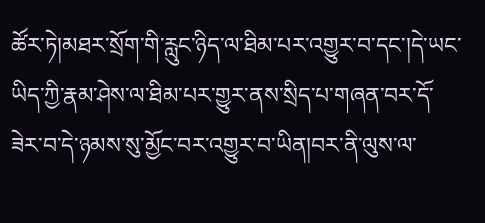ཚོར་ཏེ།མཐར་སྲོག་གི་རླུང་ཉིད་ལ་ཐིམ་པར་འགྱུར་བ་དང་།དེ་ཡང་ཡིད་ཀྱི་རྣམ་ཤེས་ལ་ཐིམ་པར་གྱུར་ནས་སྲིད་པ་གཞན་བར་དོ་ཟེར་བ་དེ་ཉམས་སུ་མྱོང་བར་འགྱུར་བ་ཡིན།བར་ནི་ལུས་ལ་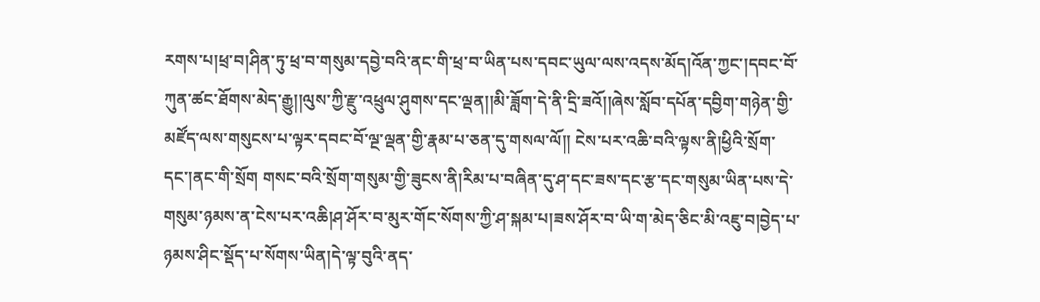རགས་པ།ཕྲ་བ།ཤིན་ཏུ་ཕྲ་བ་གསུམ་དབྱེ་བའི་ནང་གི་ཕྲ་བ་ཡིན་པས་དབང་ཡུལ་ལས་འདས་མོད།འོན་ཀྱང་།དབང་བོ་ཀུན་ཚང་ཐོགས་མེད་རྒྱུ།།ལུས་ཀྱི་རྫུ་འཕྲུལ་ཤུགས་དང་ལྡན།།མི་ཟློག་དེ་ནི་དྲི་ཟའོ།།ཞེས་སློབ་དཔོན་དབྱིག་གཉེན་གྱི་མཛོད་ལས་གསུངས་པ་ལྟར་དབང་བོ་ལྔ་ལྡན་གྱི་རྣམ་པ་ཅན་དུ་གསལ་ལོ།། ངེས་པར་འཆི་བའི་ལྟས་ནི།ཕྱིའི་སྲོག་དང་།ནང་གི་སྲོག གསང་བའི་སྲོག་གསུམ་གྱི་ཟུངས་ནི།རིམ་པ་བཞིན་དུ་ཤ་དང་ཟས་དང་རྩ་དང་གསུམ་ཡིན་པས་དེ་གསུམ་ཉམས་ན་ངེས་པར་འཆི།ཤ་ཤོར་བ་མུར་གོང་སོགས་ཀྱི་ཤ་སྐམ་པ།ཟས་ཤོར་བ་ཡི་ག་མེད་ཅིང་མི་འཇུ་བ།བྱེད་པ་ཉམས་ཤིང་སྡོད་པ་སོགས་ཡིན།དེ་ལྟ་བུའི་ནད་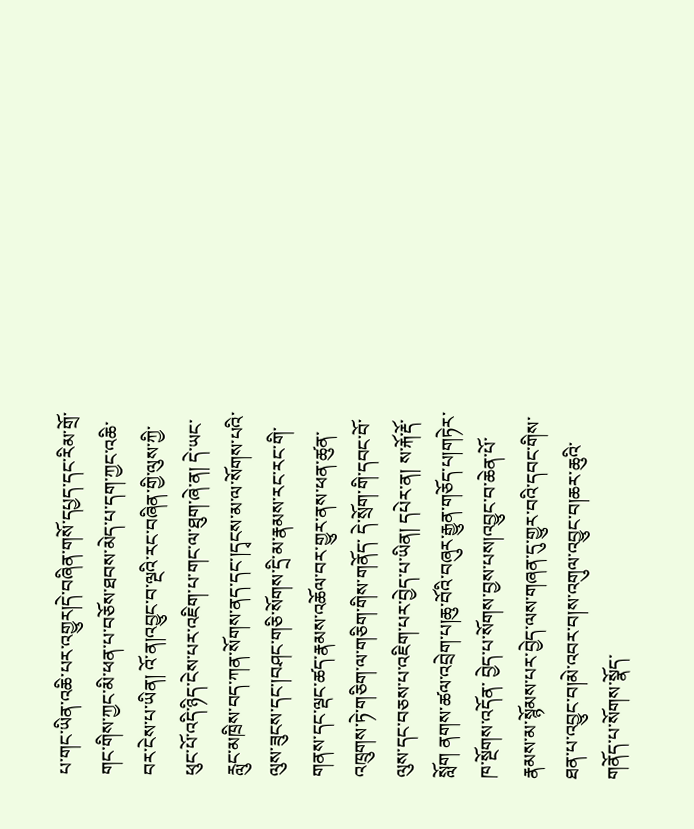པ་གང་ཡིན་འཆི་པར་འགྱུར།དེ་བཞིན་གསོ་དཔྱད་དང་རིམ་གྲོ་གང་གིས་ཀྱང་མི་ཕན་པ་བཅོས་ཐབས་མེད་པ་དག་ཀྱང་འཆི་བར་ངེས་པ་ཡིན། འོ་ན།འབྱུང་བ་ལྔའི་རང་བཞིན་གྱི་ལུས་ཀྱི་ཕུང་པོ་འདི་ཉིད་ངེས་པར་འཇིག་པ་གང་ལ་ཐུག་ཞེ་ན། དེ་ཡང་རླུང་མཁྲིས་བད་ཀན་སོགས་ནད་དང་།དྭངས་མ་ལ་སོགས་པའི་ལུས་ཟུངས་དང་།བཤང་གཅི་སོགས་དྲི་མ་རྣམས་རང་རང་གི་གནས་དང་ལྡང་ཚད་རྣམས་འཆོལ་བར་གྱུར་ནས་ཕན་ཚུན་འཁྲུགས་ཏེ་གཅིག་ལ་གཅིག་གིས་གནོད་ དེ་སྲོག་གི་དབང་བོ་ལུས་དང་བཅས་པ་འཇིག་པར་བྱེད་པ་ཡིན། དཔེར་ན། ས་རྐོ་རྡོ་སློག ནགས་ཚལ་འབྲེག་པ།ཆུ་བོའི་བཞུར་རྒྱུན་གཅོད་པ།གཏེར་ཁ་སྔོགས་འདོན་ བྱེད་པ་སོགས་བྱས་པས།འབྱུང་བ་ཆེན་པོ་རྣམས་མ་སྙོམས་པར་བྱེད་ལས་གཞན་དུ་གྱུར་བའི་དབང་གིས་ཐན་པ་འབྱུང་བ།མེ་འབར་བ།ས་འགུལ་འབྱུང་བ།ཆར་ཆུའི་གནོད་པ་སོགས་སྣོད་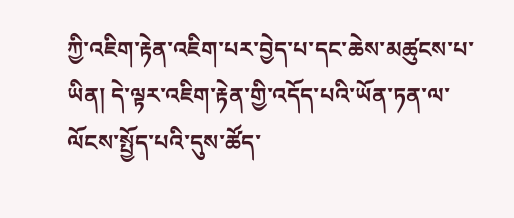ཀྱི་འཇིག་རྟེན་འཇིག་པར་བྱེད་པ་དང་ཆེས་མཚུངས་པ་ཡིན། དེ་ལྟར་འཇིག་རྟེན་གྱི་འདོད་པའི་ཡོན་ཏན་ལ་ལོངས་སྤྱོད་པའི་དུས་ཚོད་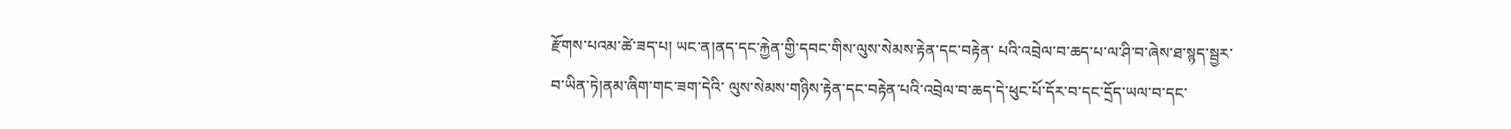རྫོགས་པའམ་ཚེ་ཟད་པ། ཡང་ན།ནད་དང་རྐྱེན་གྱི་དབང་གིས་ལུས་སེམས་རྟེན་དང་བརྟེན་ པའི་འབྲེལ་བ་ཆད་པ་ལ་ཤི་བ་ཞེས་ཐ་སྙད་སྦྱར་བ་ཡིན་ཏེ།ནམ་ཞིག་གང་ཟག་དེའི་ ལུས་སེམས་གཉིས་རྟེན་དང་བརྟེན་པའི་འབྲེལ་བ་ཆད་དེ་ཕུང་པོ་དོར་བ་དང་དྲོད་ཡལ་བ་དང་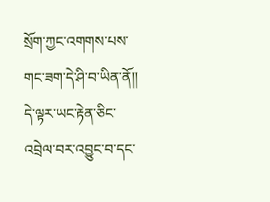སྲོག་ཀྱང་འགགས་པས་གང་ཟག་དེ་ཤི་བ་ཡིན་ནོ།། དེ་ལྟར་ཡང་རྟེན་ཅིང་འབྲེལ་བར་འབྱུང་བ་དང་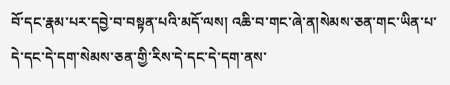བོ་དང་རྣམ་པར་དབྱེ་བ་བསྟན་པའི་མདོ་ལས། འཆི་བ་གང་ཞེ་ན།སེམས་ཅན་གང་ཡིན་པ་དེ་དང་དེ་དག་སེམས་ཅན་གྱི་རིས་དེ་དང་དེ་དག་ནས་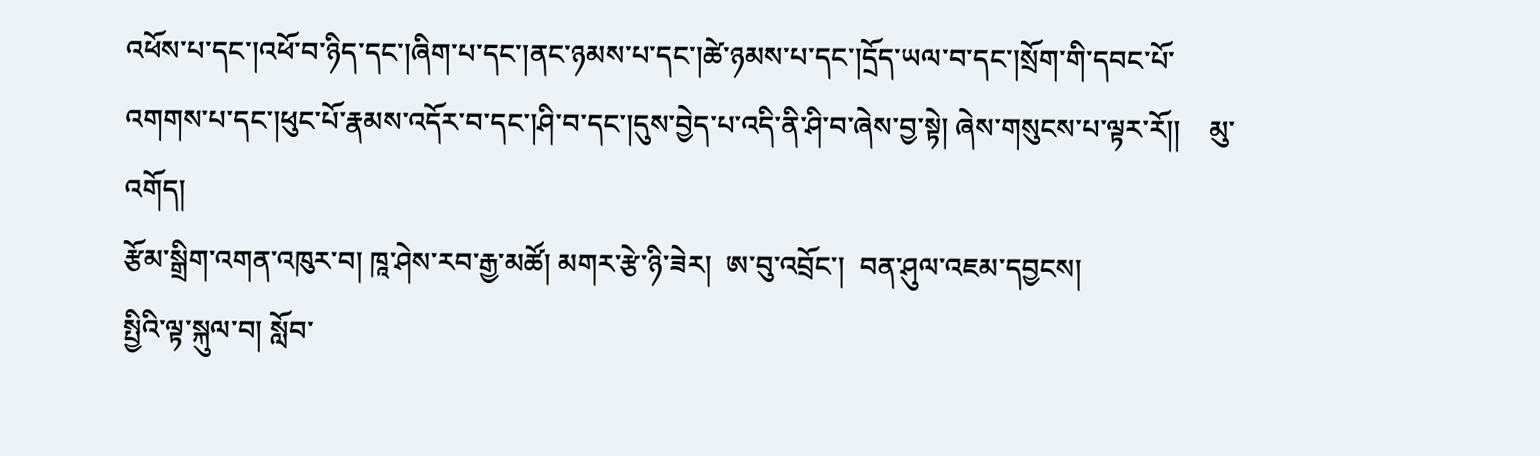འཕོས་པ་དང་།འཕོ་བ་ཉིད་དང་།ཞིག་པ་དང་།ནང་ཉམས་པ་དང་།ཚེ་ཉམས་པ་དང་།དྲོད་ཡལ་བ་དང་།སྲོག་གི་དབང་པོ་འགགས་པ་དང་།ཕུང་པོ་རྣམས་འདོར་བ་དང་།ཤི་བ་དང་།དུས་བྱེད་པ་འདི་ནི་ཤི་བ་ཞེས་བྱ་སྟེ། ཞེས་གསུངས་པ་ལྟར་རོ།།    མུ་འགོད།
རྩོམ་སྒྲིག་འགན་འཁུར་བ། ཁཱ་ཤེས་རབ་རྒྱ་མཚོ། མགར་རྩེ་ཉི་ཟེར།  ཨ་བུ་འབྲོང་།  བན་ཤུལ་འཇམ་དབྱངས།
སྤྱིའི་ལྟ་སྐུལ་བ། སློབ་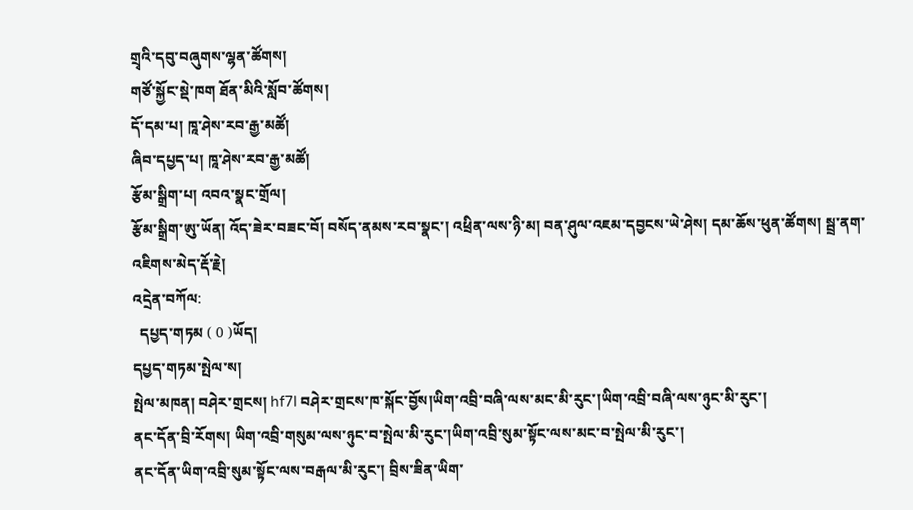གྲྭའི་དབུ་བཞུགས་ལྷན་ཚོགས།
གཙོ་སྐྱོང་སྡེ་ཁག ཐོན་མིའི་སློབ་ཚོགས།
དོ་དམ་པ། ཁཱ་ཤེས་རབ་རྒྱ་མཚོ།
ཞིབ་དཔྱད་པ། ཁཱ་ཤེས་རབ་རྒྱ་མཚོ།
རྩོམ་སྒྲིག་པ། འབའ་སྣང་གྲོལ།
རྩོམ་སྒྲིག་ཨུ་ཡོན། འོད་ཟེར་བཟང་བོ། བསོད་ནམས་རབ་སྣང་། འཕྲིན་ལས་ཉི་མ། བན་ཤུལ་འཇམ་དབྱངས་ཡེ་ཤེས། དམ་ཆོས་ཕུན་ཚོགས། སྦྲ་ནག་འཇིགས་མེད་རྡོ་རྗེ།
འདྲེན་བཀོལ:
  དཔྱད་གཏམ ( 0 )ཡོད།
དཔྱད་གཏམ་སྤེལ་ས།
སྤེལ་མཁན། བཤེར་གྲངས། hf7l བཤེར་གྲངས་ཁ་སྐོང་བྱོས།ཡིག་འབྲི་བཞི་ལས་མང་མི་རུང་།ཡིག་འབྲི་བཞི་ལས་ཉུང་མི་རུང་།
ནང་དོན་བྲི་རོགས། ཡིག་འབྲི་གསུམ་ལས་ཉུང་བ་སྤེལ་མི་རུང་།ཡིག་འབྲི་སུམ་སྟོང་ལས་མང་བ་སྤེལ་མི་རུང་།
ནང་དོན་ཡིག་འབྲི་སུམ་སྟོང་ལས་བརྒལ་མི་རུང་། བྲིས་ཟིན་ཡིག་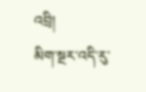འབྲི།
མིག་སྔར་འདི་རུ་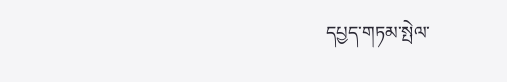དཔྱད་གཏམ་སྤེལ་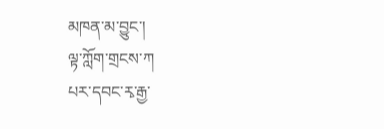མཁན་མ་བྱུང་།
ལྟ་ཀློག་གྲངས་ཀ
པར་དབང་རྭ་རྒྱ་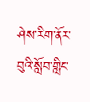ཤེས་རིག་ནོར་བུའི་སློབ་གླིང་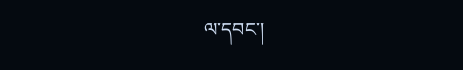ལ་དབང་།